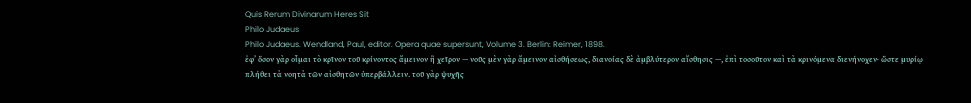Quis Rerum Divinarum Heres Sit
Philo Judaeus
Philo Judaeus. Wendland, Paul, editor. Opera quae supersunt, Volume 3. Berlin: Reimer, 1898.
ἐφ’ ὅσον γὰρ οἶμαι τὸ κρῖνον τοῦ κρίνοντος ἄμεινον ἢ χεῖρον — νοῦς μὲν γὰρ ἄμεινον αἰσθήσεως, διανοίας δὲ ἀμβλύτερον αἴσθησις —, ἐπὶ τοσοῦτον καὶ τὰ κρινόμενα διενήνοχεν· ὥστε μυρίῳ πλήθει τὰ νοητὰ τῶν αἰσθητῶν ὑπερβάλλειν. τοῦ γὰρ ψυχῆς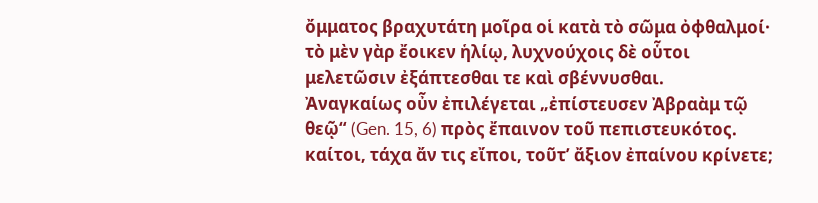ὄμματος βραχυτάτη μοῖρα οἱ κατὰ τὸ σῶμα ὀφθαλμοί· τὸ μὲν γὰρ ἔοικεν ἡλίῳ, λυχνούχοις δὲ οὗτοι μελετῶσιν ἐξάπτεσθαι τε καὶ σβέννυσθαι.
Ἀναγκαίως οὖν ἐπιλέγεται „ἐπίστευσεν Ἀβραὰμ τῷ θεῷ“ (Gen. 15, 6) πρὸς ἔπαινον τοῦ πεπιστευκότος. καίτοι, τάχα ἄν τις εἴποι, τοῦτ’ ἄξιον ἐπαίνου κρίνετε;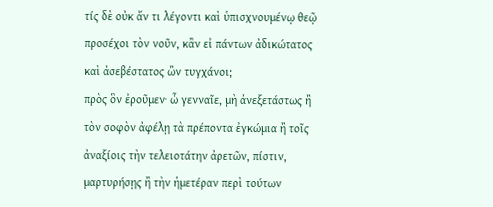τίς δὲ οὐκ ἄν τι λέγοντι καὶ ὑπισχνουμένῳ θεῷ προσέχοι τὸν νοῦν, κἂν εἰ πάντων ἀδικώτατος καὶ ἀσεβέστατος ὢν τυγχάνοι;
πρὸς ὃν ἐροῦμεν· ὦ γενναῖε, μὴ ἀνεξετάστως ἢ τὸν σοφὸν ἀφέλῃ τὰ πρέποντα ἐγκώμια ἢ τοῖς ἀναξίοις τὴν τελειοτάτην ἀρετῶν, πίστιν, μαρτυρήσῃς ἢ τὴν ἡμετέραν περὶ τούτων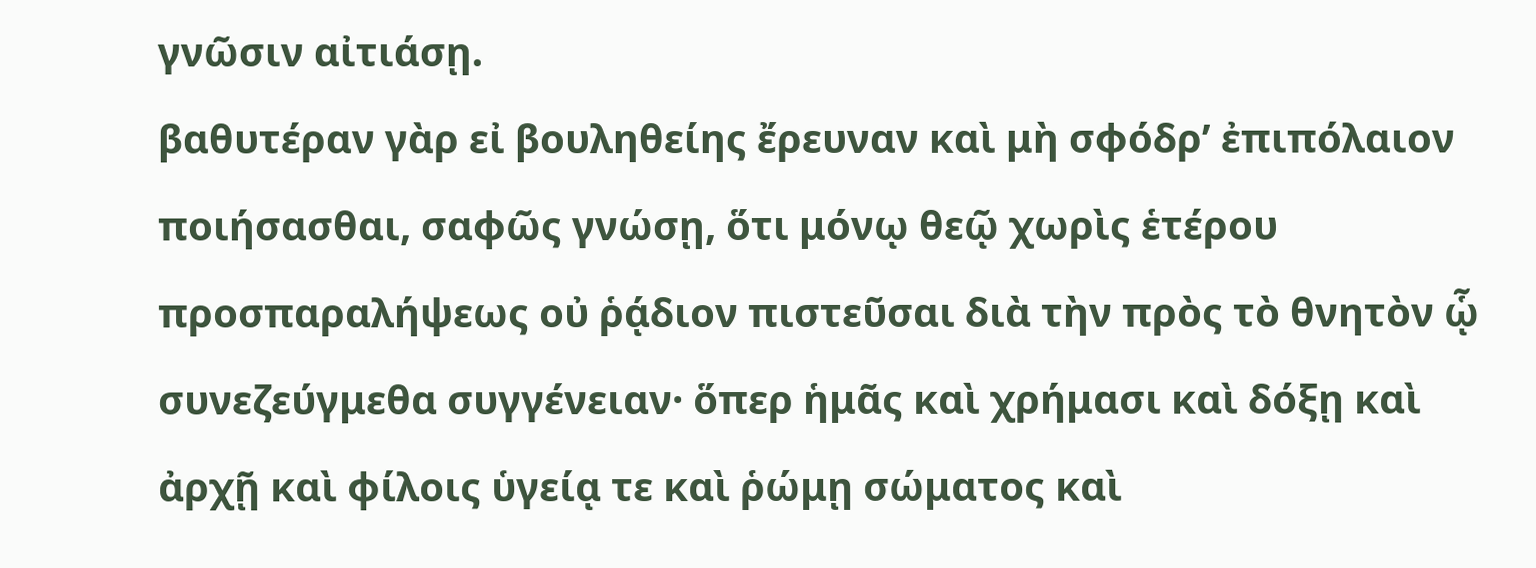γνῶσιν αἰτιάσῃ.
βαθυτέραν γὰρ εἰ βουληθείης ἔρευναν καὶ μὴ σφόδρ’ ἐπιπόλαιον ποιήσασθαι, σαφῶς γνώσῃ, ὅτι μόνῳ θεῷ χωρὶς ἑτέρου προσπαραλήψεως οὐ ῥᾴδιον πιστεῦσαι διὰ τὴν πρὸς τὸ θνητὸν ᾧ συνεζεύγμεθα συγγένειαν· ὅπερ ἡμᾶς καὶ χρήμασι καὶ δόξῃ καὶ ἀρχῇ καὶ φίλοις ὑγείᾳ τε καὶ ῥώμῃ σώματος καὶ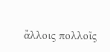ἄλλοις πολλοῖς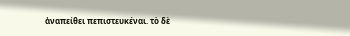ἀναπείθει πεπιστευκέναι. τὸ δὲ